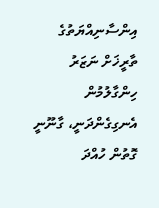އިންސާނިއްޔަތުގެ ތާރީޚަށް ނަޒަރު ހިންގާލުމުން އެނގިގެންދަނީ، ގާނޫނީ ގޮތުން ހުއްދަ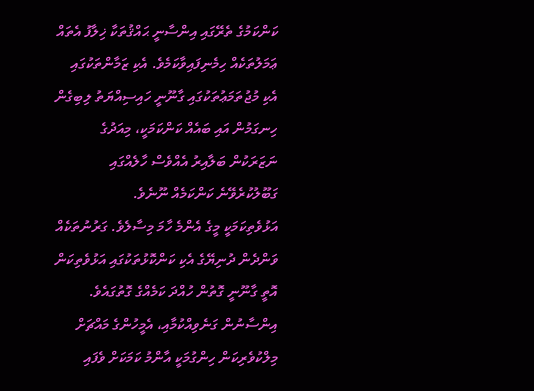ކަންކަމުގެ ތެރޭގައި އިންސާނީ ޙައްޤުތަކާ ޚިލާފު އެތައް ޢަމަލުތަކެއް ހިމެނިފައިވާކަމެވެ. އެކި ޒަމާންތަކުގައި އެކި މުޖުތަމަޢުތަކުގައި ގާނޫނީ ހައިސިއްޔަތު ލިބިގެން ހިނގަމުން އައި ބައެއް ކަންކަމަކީ، މިއަދުގެ ނަޒަރަކުން ބަލާއިރު އެއްވެސް ހާލެއްގައި ގަބޫލުކުރެވޭނެ ކަންކަމެއް ނޫނެވެ.
އަޅުވެތިކަމަކީ މީގެ އެންމެ ހާމަ މިސާލެވެ. ގަރުނުތަކެއް ވަންދެން ދުނިޔޭގެ އެކި ކަންކޮޅުތަކުގައި އަޅުވެތިކަން އޮތީ ގާނޫނީ ގޮތުން ހުއްދަ ކަމެއްގެ ގޮތުގައެވެ. އިންސާނުން ގަނެވިއްކުމާއި، އެމީހުންގެ މައްޗަށް މިލްކުވެރިކަން ހިންގުމަކީ އާންމު ކަމަކަށް ވެފައި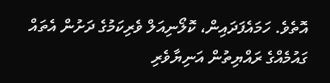އޮތެވެ. ހަމައެފަދައިން، ކޮލޯނިއަލް ވެރިކަމުގެ ދަށުން އެތައް ގައުމެއްގެ ރައްޔިތުން އަނިޔާވެރި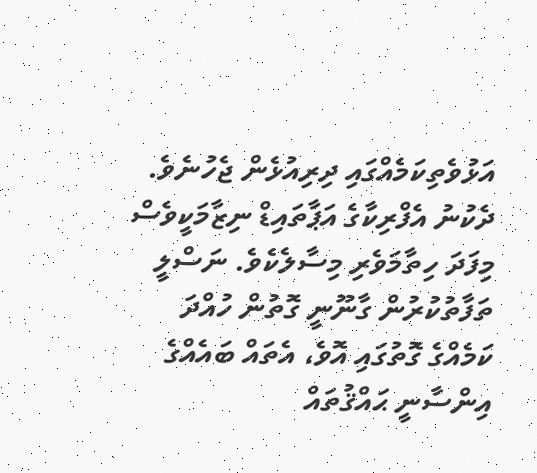އަޅުވެތިކަމެއްގައި ދިރިއުޅެން ޖެހުނެވެ.
ދެކުނު އެފްރިކާގެ އަޕާތައިޑް ނިޒާމަކީވެސް މިފަދަ ހިތާމަވެރި މިސާލެކެވެ. ނަސްލީ ތަފާތުކުރުން ގާނޫނީ ގޮތުން ހުއްދަ ކަމެއްގެ ގޮތުގައި އޮވެ، އެތައް ބައެއްގެ އިންސާނީ ޙައްޤުތައް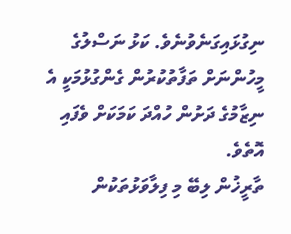ނިގުޅައިގަނެވުނެވެ. ކަޅު ނަސްލުގެ މީހުންނަށް ތަފާތުކުރުން ގެންގުޅުމަކީ އެ ނިޒާމުގެ ދަށުން ހުއްދަ ކަމަކަށް ވެފައި އޮތެވެ.
ތާރީޚުން ލިބޭ މި ފިލާވަޅުތަކުން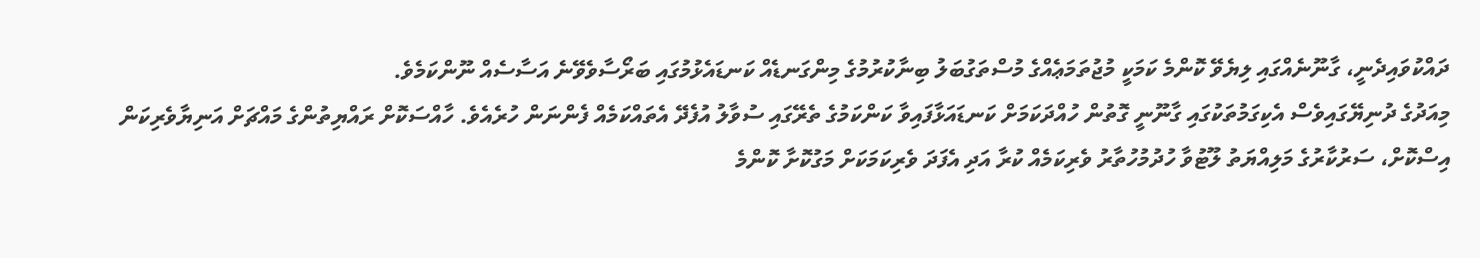ދައްކުވައިދެނީ، ގާނޫނެއްގައި ލިޔެވޭ ކޮންމެ ކަމަކީ މުޖުތަމަޢެއްގެ މުސްތަގުބަލު ބިނާކުރުމުގެ މިންގަނޑެއް ކަނޑައެޅުމުގައި ބަރޯސާވެވޭނެ އަސާސެއް ނޫންކަމެވެ.
މިއަދުގެ ދުނިޔޭގައިވެސް އެކިގަމުތަކުގައި ގާނޫނީ ގޮތުން ހުއްދަކަމަށް ކަނޑައަޅާފައިވާ ކަންކަމުގެ ތެރޭގައި ސުވާލު އުފެދޭ އެތައްކަމެއް ފެންނަން ހުރެއެވެ. ހާއްސަކޮށް ރައްޔިތުންގެ މައްޗަށް އަނިޔާވެރިކަން އިސްކޮށް، ސަރުކާރުގެ މަލިއްޔަތު ލޫޓުވާ ހުދުމުހުތާރު ވެރިކަމެއް ކުރާ އަދި އެފަދަ ވެރިކަމަކަށް މަގުކޮށާ ކޮންމެ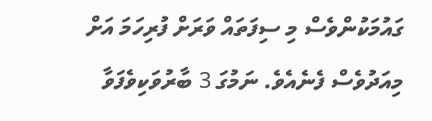ގައުމަކުންވެސް މި ސިފަތައް ވަރަށް ފުރިހަމަ އަށް މިއަދުވެސް ފެނެއެވެ. ނަމުގަ 3 ބާރުވަކިވެފަވާ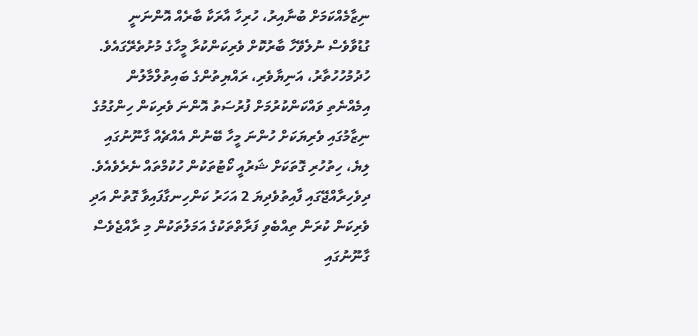ނިޒާމެއްކަމަށް ބުނާއިރު، ހުރިހާ އާރަކާ ބާރެއް އޮންނަނީ ގުޑުވާވެސް ނުލެވޭހާ ބާރުކޮށް ވެރިކަންކުރާ މީހާގެ މުށުތެރޭގައެވެ.
ހުދުމުހުހުތާރު، އަނިޔާވެރި، ރައްޔިތުންގެ ބައިތުލްމާލުން އިމެއްނެތި ވައްކަންކުރުމަށް ފުރުސަތު އޮންނަ ވެރިކަން ހިންގުމުގެ ނިޒާމުގައި ވެރިޔަކަށް ހުންނަ މީހާ ބޭނުން އެއްޗެއް ގާނޫނުގައި ލިޔެ، ހިތުހުރި ގޮތަކަށް ޝަރުއީ ކޯޓުތަކުން ހުކުމްތައް ނެރެވެއެވެ.
ދިވެހިރާއްޖޭގައި ފާއިތުވެދިޔަ 2 އަހަރު ކަންހިނގާފައިވާ ގޮތުން އަދި ވެރިކަން ކުރަން ތިއްބެވި ފަރާތްތަކުގެ އަމަލުތަކުން މި ރާއްޖެވެސް ގާނޫނުގައި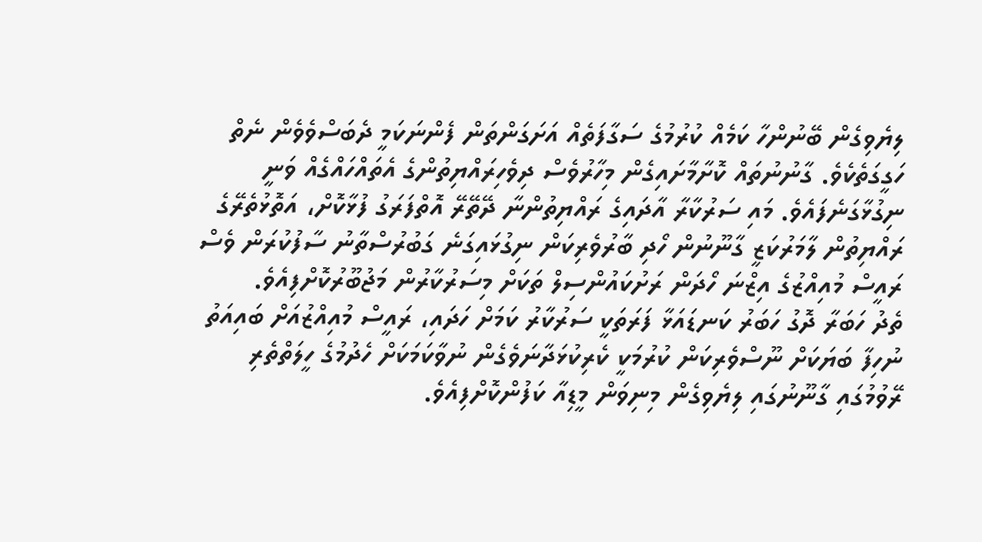ލިޔެވިގެން ބޭނުންހާ ކަމެއް ކުރުމުގެ ސަގާފަތެއް އަށަގަންތަން ފެންނަކަމީ ދެބަސްވެވެން ނެތް ހަގީގަތެކެވެ. ގާނުނުތައް ކޮށާމާށައިގެން މިހާރުވެސް ދިވެހިރައްޔިތުންގެ އެތައްހައްގެއް ވަނީ ނިގުޅާގަނެފައެވެ. މައި ސަރުކާރާ އާދައިގެ ރައްޔިތުންނާ ދޭތޭރޭ އޮތްފަރަގު ފުޅާކޮށް، އަތޮޅުތެރޭގެ ރައްޔިތުން ލާމަރުކަޒީ ގާނޫނުން ހޯދި ބާރުވެރިކަން ނިގުޅައިގަނެ ގަބުރުސްތާނު ސާފުކުރަން ވެސް ރައީސް މުއިއްޒުގެ އިޒްނަ ހޯދަން ރަށުކައުންސިލް ތަކަށް މިސަރުކާރުން މަޖުބޫރުކޮށްފިއެވެ.
ތެދު ހަބަރާ ދޮގު ހަބަރު ކަނޑައަޅާ ފަރަތަކީ ސަރުކާރު ކަމަށް ހަދައި، ރައީސް މުއިއްޒުއަށް ބައިއަތު ނުހިފާ ބަޔަކަށް ނޫސްވެރިކަން ކުރުމަކީ ކެރިކުޅަދާނަވެގެން ނުވާކަމަކަށް ހެދުމުގެ ހީލަތްތެރި ރޭވުމުގައި ގާނޫނުގައި ލިޔެވިގެން މިނިވަން މީޑިއާ ކަފުންކޮށްފިއެވެ.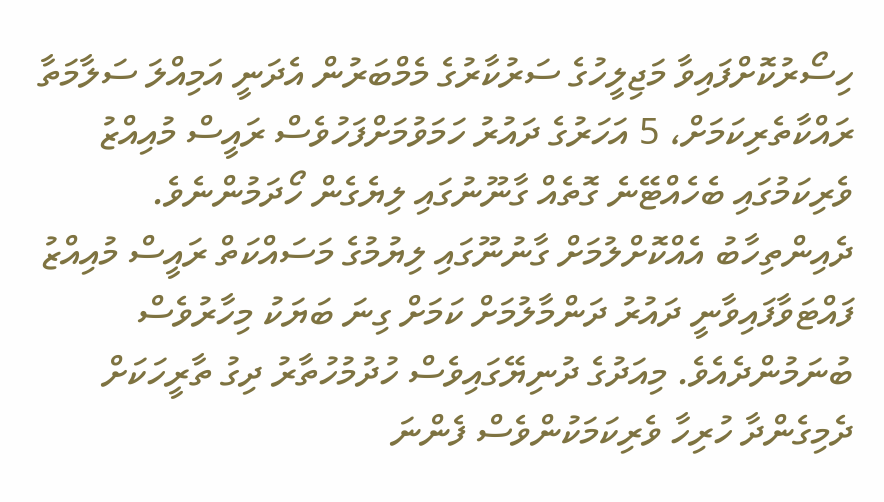ހިސޯރުކޮށްފައިވާ މަޖިލީހުގެ ސަރުކާރުގެ މެމްބަރުން އެދަނީ އަމިއްލަ ސަލާމަތާ ރައްކާތެރިކަމަށް، 5 އަހަރުގެ ދައުރު ހަމަވުމަށްފަހުވެސް ރައީސް މުއިއްޒު ވެރިކަމުގައި ބެހެއްޓޭނެ ގޮތެއް ގާނޫނުގައި ލިޔެގެން ހޯދަމުންނެވެ.
ދެއިންތިހާބު އެއްކޮށްލުމަށް ގާނުނޫގައި ލިޔުމުގެ މަސައްކަތް ރައީސް މުއިއްޒު ފައްޓަވާފައިވާނީ ދައުރު ދަންމާލުމަށް ކަމަށް ގިނަ ބަޔަކު މިހާރުވެސް ބުނަމުންދެއެވެ. މިއަދުގެ ދުނިޔޭގައިވެސް ހުދުމުހުތާރު ދިގު ތާރީހަކަށް ދެމިގެންދާ ހުރިހާ ވެރިކަމަކުންވެސް ފެންނަ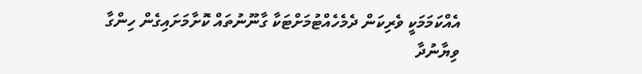އެއްކަމަމަކީ ވެރިކަން ދެމެހެއްޓުމަށްޓަކާ ގާނޫނުތައް ކޮށާމަށައިގެން ހިންގާ ވިޔާނުދާ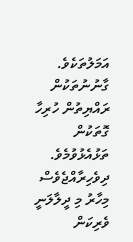އަމަލުތަކެވެ. ގާނުނުތަކުން ރައްޔިތުން ހުރިހާ ގޮތަކުން ތަޅުއެޅުވުމެވެ. ދިވެހިރާއްޖެވެސް މިހާރު މި ދީލާލަނީ ވެރިކަން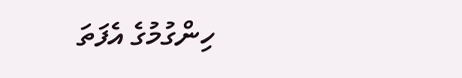ހިންގުމުގެ އެފަތަ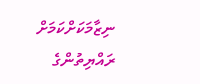ނިޒާމަކަށްކަމަށް ރައްޔިތުންގެ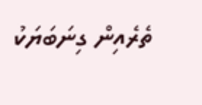ތެރެއިން ގިނަބަޔަކު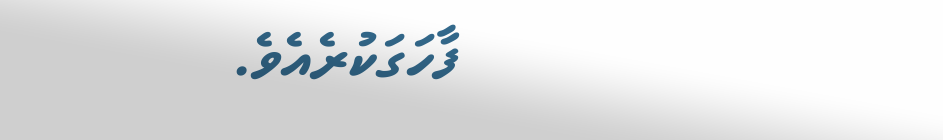ފާހަގަކުރެއެވެ.